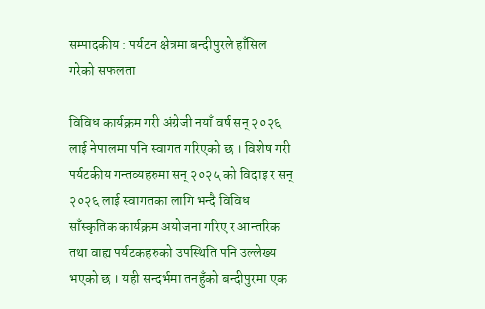सम्पादकीय : पर्यटन क्षेत्रमा बन्दीपुरले हाँसिल गरेको सफलता

विविध कार्यक्रम गरी अंग्रेजी नयाँ वर्ष सन् २०२६ लाई नेपालमा पनि स्वागत गरिएको छ । विशेष गरी पर्यटकीय गन्तव्यहरुमा सन् २०२५ को विदाइ र सन् २०२६ लाई स्वागतका लागि भन्दै विविध साँस्कृतिक कार्यक्रम अयोजना गरिए र आन्तरिक तथा वाह्य पर्यटकहरुको उपस्थिति पनि उल्लेख्य भएको छ । यही सन्दर्भमा तनहुँको बन्दीपुरमा एक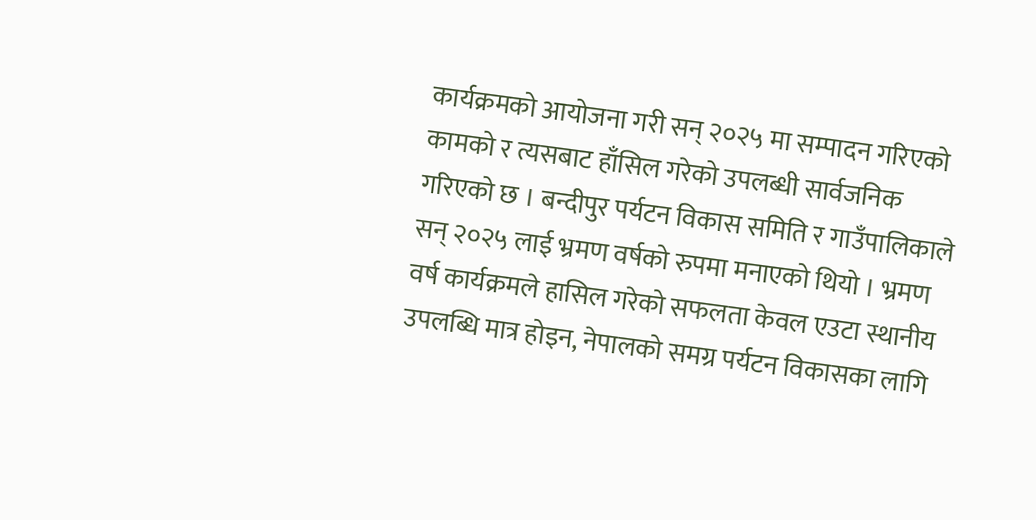कार्यक्रमको आयोजना गरी सन् २०२५ मा सम्पादन गरिएको कामको र त्यसबाट हाँसिल गरेको उपलब्धी सार्वजनिक गरिएको छ । बन्दीपुर पर्यटन विकास समिति र गाउँपालिकाले सन् २०२५ लाई भ्रमण वर्षको रुपमा मनाएको थियो । भ्रमण वर्ष कार्यक्रमले हासिल गरेको सफलता केवल एउटा स्थानीय उपलब्धि मात्र होइन, नेपालको समग्र पर्यटन विकासका लागि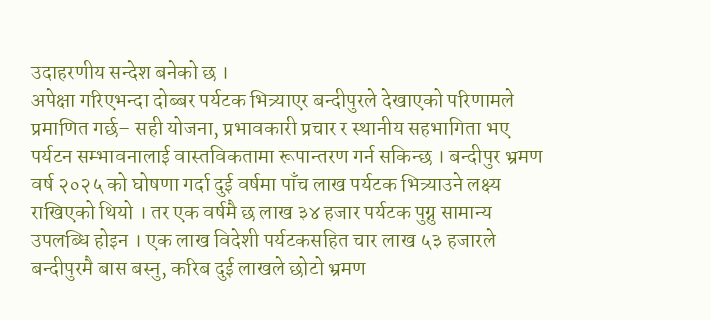उदाहरणीय सन्देश बनेको छ ।
अपेक्षा गरिएभन्दा दोब्बर पर्यटक भित्र्याएर बन्दीपुरले देखाएको परिणामले प्रमाणित गर्छ– सही योजना, प्रभावकारी प्रचार र स्थानीय सहभागिता भए पर्यटन सम्भावनालाई वास्तविकतामा रूपान्तरण गर्न सकिन्छ । बन्दीपुर भ्रमण वर्ष २०२५ को घोषणा गर्दा दुई वर्षमा पाँच लाख पर्यटक भित्र्याउने लक्ष्य राखिएको थियो । तर एक वर्षमै छ लाख ३४ हजार पर्यटक पुग्नु सामान्य उपलब्धि होइन । एक लाख विदेशी पर्यटकसहित चार लाख ५३ हजारले बन्दीपुरमै बास बस्नु, करिब दुई लाखले छोटो भ्रमण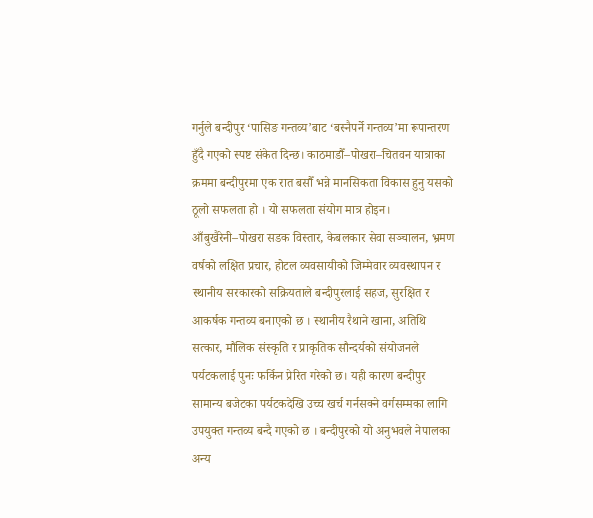गर्नुले बन्दीपुर ‘पासिङ गन्तव्य’बाट ‘बस्नैपर्ने गन्तव्य’मा रूपान्तरण हुँदै गएको स्पष्ट संकेत दिन्छ। काठमाडौँ–पोखरा–चितवन यात्राका क्रममा बन्दीपुरमा एक रात बसौँ भन्ने मानसिकता विकास हुनु यसको ठूलो सफलता हो । यो सफलता संयोग मात्र होइन। आँबुखैरेनी–पोखरा सडक विस्तार, केबलकार सेवा सञ्चालन, भ्रमण वर्षको लक्षित प्रचार, होटल व्यवसायीको जिम्मेवार व्यवस्थापन र स्थानीय सरकारको सक्रियताले बन्दीपुरलाई सहज, सुरक्षित र आकर्षक गन्तव्य बनाएको छ । स्थानीय रैथाने खाना, अतिथि सत्कार, मौलिक संस्कृति र प्राकृतिक सौन्दर्यको संयोजनले पर्यटकलाई पुनः फर्किन प्रेरित गरेको छ। यही कारण बन्दीपुर सामान्य बजेटका पर्यटकदेखि उच्च खर्च गर्नसक्ने वर्गसम्मका लागि उपयुक्त गन्तव्य बन्दै गएको छ । बन्दीपुरको यो अनुभवले नेपालका अन्य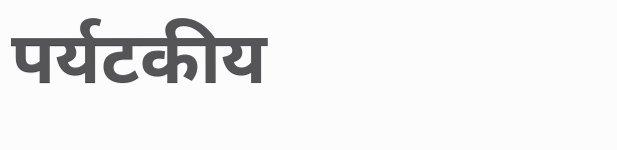पर्यटकीय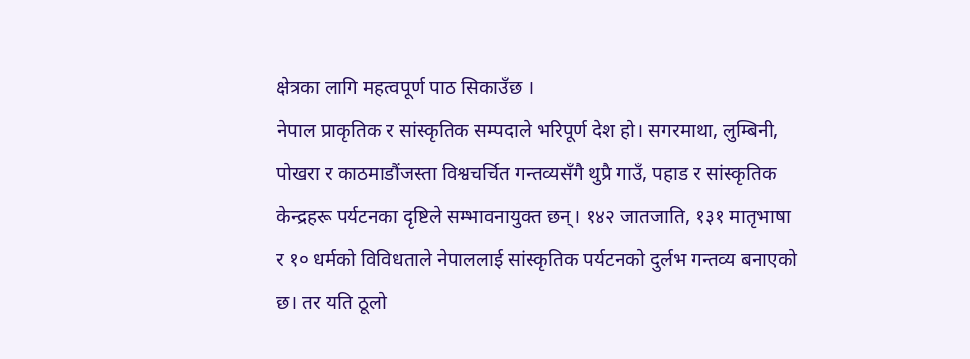क्षेत्रका लागि महत्वपूर्ण पाठ सिकाउँछ ।
नेपाल प्राकृतिक र सांस्कृतिक सम्पदाले भरिपूर्ण देश हो। सगरमाथा, लुम्बिनी, पोखरा र काठमाडौंजस्ता विश्वचर्चित गन्तव्यसँगै थुप्रै गाउँ, पहाड र सांस्कृतिक केन्द्रहरू पर्यटनका दृष्टिले सम्भावनायुक्त छन्। १४२ जातजाति, १३१ मातृभाषा र १० धर्मको विविधताले नेपाललाई सांस्कृतिक पर्यटनको दुर्लभ गन्तव्य बनाएको छ। तर यति ठूलो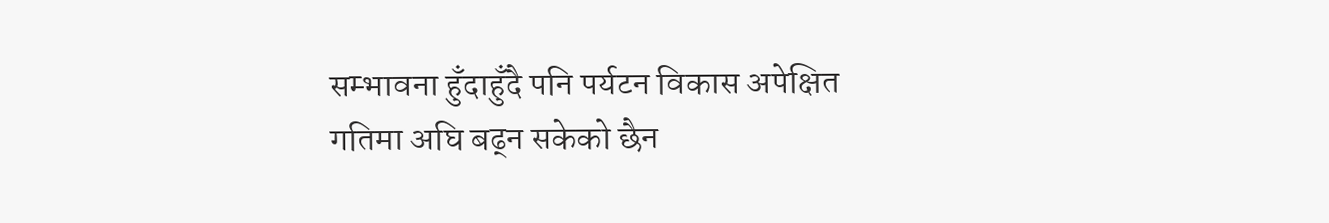सम्भावना हुँदाहुँदै पनि पर्यटन विकास अपेक्षित गतिमा अघि बढ्न सकेको छैन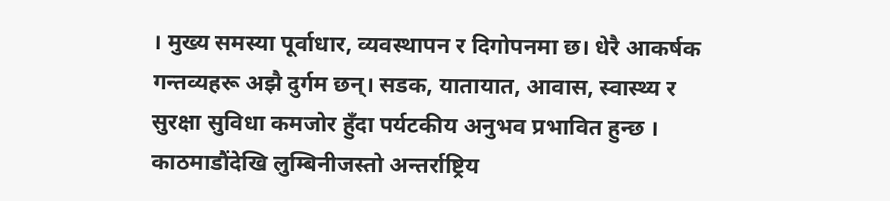। मुख्य समस्या पूर्वाधार, व्यवस्थापन र दिगोपनमा छ। धेरै आकर्षक गन्तव्यहरू अझै दुर्गम छन्। सडक, यातायात, आवास, स्वास्थ्य र सुरक्षा सुविधा कमजोर हुँदा पर्यटकीय अनुभव प्रभावित हुन्छ । काठमाडौंदेखि लुम्बिनीजस्तो अन्तर्राष्ट्रिय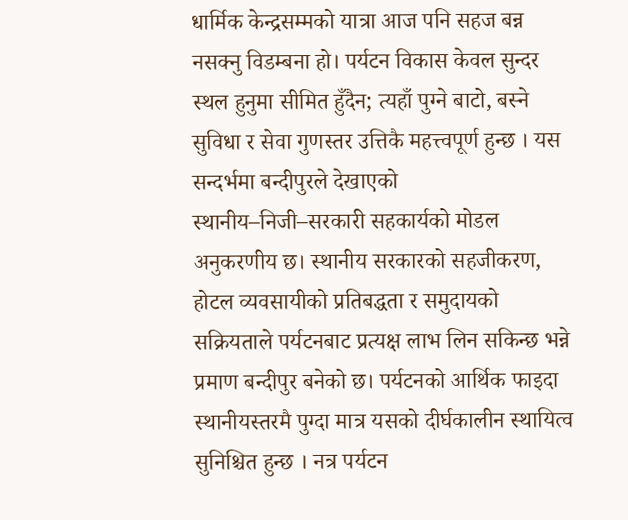धार्मिक केन्द्रसम्मको यात्रा आज पनि सहज बन्न नसक्नु विडम्बना हो। पर्यटन विकास केवल सुन्दर स्थल हुनुमा सीमित हुँदैन; त्यहाँ पुग्ने बाटो, बस्ने सुविधा र सेवा गुणस्तर उत्तिकै महत्त्वपूर्ण हुन्छ । यस सन्दर्भमा बन्दीपुरले देखाएको स्थानीय–निजी–सरकारी सहकार्यको मोडल अनुकरणीय छ। स्थानीय सरकारको सहजीकरण, होटल व्यवसायीको प्रतिबद्धता र समुदायको सक्रियताले पर्यटनबाट प्रत्यक्ष लाभ लिन सकिन्छ भन्ने प्रमाण बन्दीपुर बनेको छ। पर्यटनको आर्थिक फाइदा स्थानीयस्तरमै पुग्दा मात्र यसको दीर्घकालीन स्थायित्व सुनिश्चित हुन्छ । नत्र पर्यटन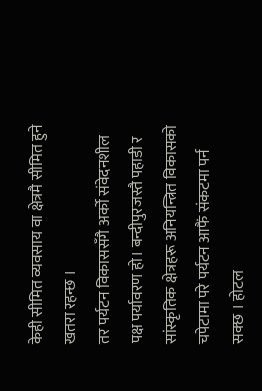केही सीमित व्यवसाय वा क्षेत्रमै सीमित हुने खतरा रहन्छ ।
तर पर्यटन विकाससँगै अर्को संवेदनशील पक्ष पर्यावरण हो। बन्दीपुरजस्तै पहाडी र सांस्कृतिक क्षेत्रहरू अनियन्त्रित विकासको चपेटामा परे पर्यटन आफैं संकटमा पर्न सक्छ । होटल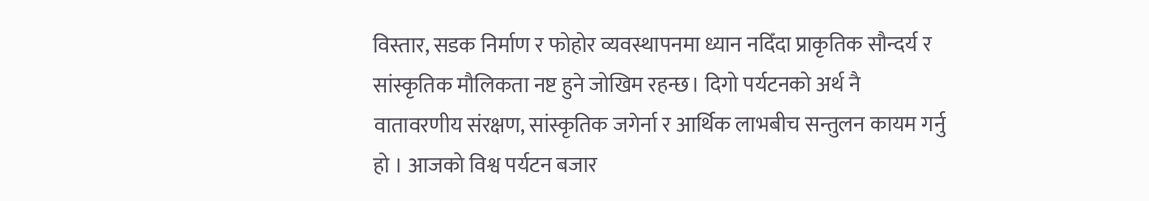विस्तार, सडक निर्माण र फोहोर व्यवस्थापनमा ध्यान नदिँदा प्राकृतिक सौन्दर्य र सांस्कृतिक मौलिकता नष्ट हुने जोखिम रहन्छ। दिगो पर्यटनको अर्थ नै वातावरणीय संरक्षण, सांस्कृतिक जगेर्ना र आर्थिक लाभबीच सन्तुलन कायम गर्नु हो । आजको विश्व पर्यटन बजार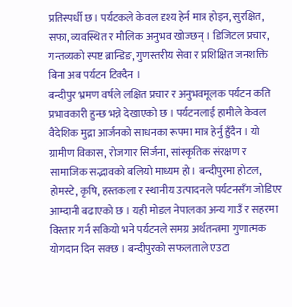प्रतिस्पर्धी छ। पर्यटकले केवल दृश्य हेर्न मात्र होइन, सुरक्षित, सफा, व्यवस्थित र मौलिक अनुभव खोज्छन् । डिजिटल प्रचार, गन्तव्यको स्पष्ट ब्रान्डिङ, गुणस्तरीय सेवा र प्रशिक्षित जनशक्ति बिना अब पर्यटन टिक्दैन ।
बन्दीपुर भ्रमण वर्षले लक्षित प्रचार र अनुभवमूलक पर्यटन कति प्रभावकारी हुन्छ भन्ने देखाएको छ । पर्यटनलाई हामीले केवल वैदेशिक मुद्रा आर्जनको साधनका रूपमा मात्र हेर्नु हुँदैन । यो ग्रामीण विकास, रोजगार सिर्जना, सांस्कृतिक संरक्षण र सामाजिक सद्भावको बलियो माध्यम हो। बन्दीपुरमा होटल, होमस्टे, कृषि, हस्तकला र स्थानीय उत्पादनले पर्यटनसँग जोडिएर आम्दानी बढाएको छ । यही मोडल नेपालका अन्य गाउँ र सहरमा विस्तार गर्न सकियो भने पर्यटनले समग्र अर्थतन्त्रमा गुणात्मक योगदान दिन सक्छ । बन्दीपुरको सफलताले एउटा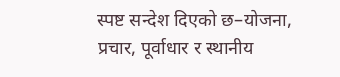स्पष्ट सन्देश दिएको छ–योजना, प्रचार, पूर्वाधार र स्थानीय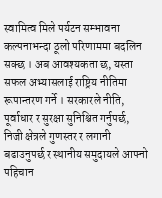स्वामित्व मिले पर्यटन सम्भावना कल्पनाभन्दा ठूलो परिणाममा बदलिन सक्छ । अब आवश्यकता छ, यस्ता सफल अभ्यासलाई राष्ट्रिय नीतिमा रूपान्तरण गर्ने । सरकारले नीति, पूर्वाधार र सुरक्षा सुनिश्चित गर्नुपर्छ, निजी क्षेत्रले गुणस्तर र लगानी बढाउनुपर्छ र स्थानीय समुदायले आफ्नो पहिचान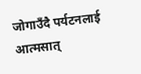जोगाउँदै पर्यटनलाई आत्मसात्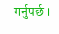गर्नुपर्छ ।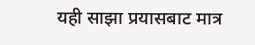यही साझा प्रयासबाट मात्र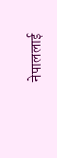नेपाललाई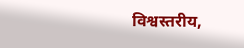विश्वस्तरीय,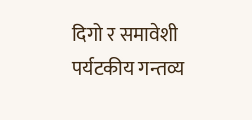दिगो र समावेशी पर्यटकीय गन्तव्य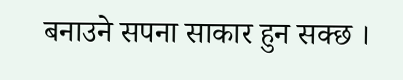बनाउने सपना साकार हुन सक्छ ।